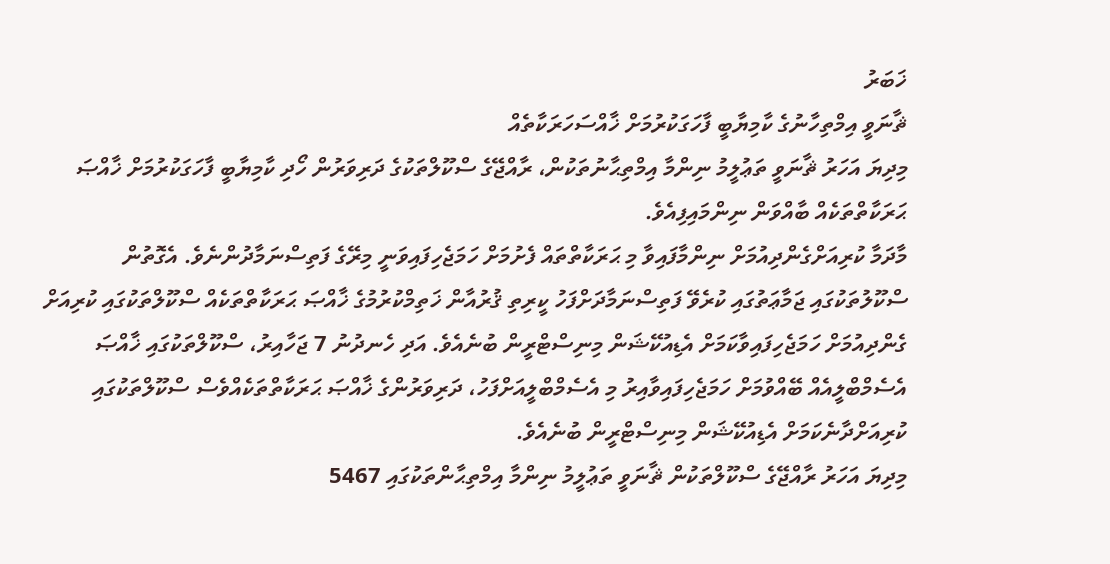ޚަބަރު
ޘާނަވީ އިމްތިހާނުގެ ކާމިޔާބީ ފާހަގަކުރުމަށް ޚާއްސަހަރަކާތެއް
މިދިޔަ އަހަރު ޘާނަވީ ތަޢުލީމު ނިންމާ އިމްތިޙާނުތަކުން، ރާއްޖޭގެ ސްކޫލްތަކުގެ ދަރިވަރުން ހޯދި ކާމިޔާބީ ފާހަގަކުރުމަށް ޚާއްޞަ ޙަރަކާތްތަކެއް ބާއްވަން ނިންމައިފިއެވެ.
މާދަމާ ކުރިއަށްގެންދިއުމަށް ނިންމާފައިވާ މި ޙަރަކާތްތައް ފެށުމަށް ހަމަޖެހިފައިވަނީ މިރޭގެ ފަތިސްނަމާދުންނެވެ. އެގޮތުން ސްކޫލުތަކުގައި ޖަމާޢަތުގައި ކުރެވޭ ފަތިސްނަމާދަށްފަހު ކީރިތި ޤުރުއާން ޚަތިމްކުރުމުގެ ޚާއްޞަ ޙަރަކާތްތަކެއް ސްކޫލްތަކުގައި ކުރިއަށް ގެންދިއުމަށް ހަމަޖެހިފައިވާކަމަށް އެޑިއުކޭޝަން މިނިސްޓްރީން ބުނެއެވެ. އަދި ހެނދުނު 7 ޖަހާއިރު، ސްކޫލްތަކުގައި ޚާއްޞަ އެސެމްބްލީއެއް ބޭއްވުމަށް ހަމަޖެހިފައިވާއިރު މި އެސެމްބްލީއަށްފަހު، ދަރިވަރުންގެ ޚާއްޞަ ޙަރަކާތްތަކެއްވެސް ސްކޫލްތަކުގައި ކުރިއަށްދާނެކަމަށް އެޑިއުކޭޝަން މިނިސްޓްރީން ބުނެއެވެ.
މިދިޔަ އަހަރު ރާއްޖޭގެ ސްކޫލްތަކުން ޘާނަވީ ތަޢުލީމު ނިންމާ އިމްތިޙާންތަކުގައި 5467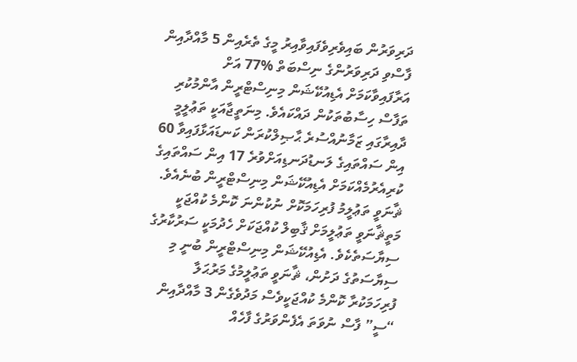ދަރިވަރުން ބައިވެރިވެފައިވާއިރު މީގެ ތެރެއިން 5 މާއްދާއިން ފާސްވި ދަރިވަރުންގެ ނިސްބަތް %77 އަށް އަރާފައިވާކަމަށް އެޑިއުކޭޝަން މިނިސްޓްރީން އާންމުކުރި ތަފާސް ހިސާބުތަކުން ދައްކައެވެ. މިނަތީޖާއަކީ ތަޢުލީމީ ދާއިރާގައި ޒަމާނުއްސުރެ ޙާޞިލްކުރަން ކަނޑައަޅާފައިވާ 60 އިން ސައްތައިގެ ލަނޑުދަނޑިއަށްވުރެ 17 އިން ސައްތައިގެ ކުރިއެރުމެއްކަމަށް އެޑިއުކޭޝަން މިނިސްޓްރީން ބުނެއެވެ.
ޘާނަވީ ތަޢުލީމު ފުރިހަމަކޮށް ނުކުންނަ ކޮންމެ ކުއްޖަކީ މަތީޘާނަވީ ތަޢުލީމަށް ޤާބިލް ކުއްޖަކަށް ހެދުމަކީ ސަރުކާރުގެ ސިޔާސަތެކެވެ. އެޑިއުކޭޝަން މިނިސްޓްރީން ބުނީ މި ސިޔާސަތުގެ ދަށުން، ޘާނަވީ ތަޢުލީމުގެ މަރުޙަލާ ފުރިހަމަކުރާ ކޮންމެ ކުއްޖަކީވެސް މަދުވެގެން 3 މާއްދާއިން “ސީ” ފާސް ނުވަތަ އެފެންވަރުގެ ފާހެއް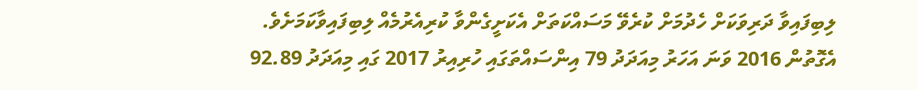ލިބިފައިވާ ދަރިވަކަށް ހެދުމަށް ކުރެވޭ މަސައްކަތަށް އެކަށީގެންވާ ކުރިއެރުމެއް ލިބިފައިވާކަމަށެވެ. އެގޮތުން 2016 ވަނަ އަހަރު މިއަދަދު 79 އިންސައްތަގައި ހުރިއިރު 2017 ގައި މިއަދަދު 92.89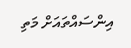އިންސައްތައަށް މަތި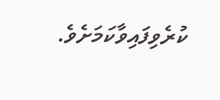ކުރެވިފައިވާކަމަށެވެ.